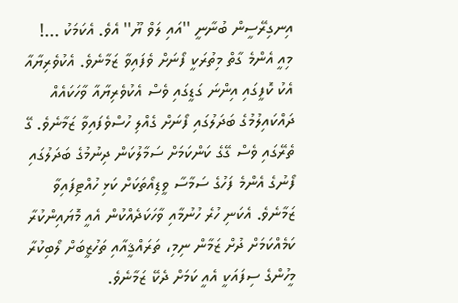އިނގިރޭސީން ބުނާނީ ''އައި ލަވް ޔޫ'' އެވެ. އެކަމަކު ...!
މިއީ އެންމެ ގާތް މިތުރަކީ ފޯނަށް ވެފައިވާ ޒަމާނެވެ. އެކުވެރިޔާއާ އެކު ކޮފީގައި އިންނަ ގަޑީގައި ވެސް އެކުވެރިޔާއާ ވާހަކައެއް ދައްކައިލުމުގެ ބަދަލުގައި ފޯނަށް ގެއްލި ހުސްވެފައިވާ ޒަމާނެވެ. ގޭ ތެރޭގައި ވެސް ގޭގެ ކަންކަމަށް ސަމާލުކަން ދިނުމުގެ ބަދަލުގައި ފޯނުގެ އެންމެ ފަހުގެ ސަމާސާ ވީޑިއޯތަކަށް ކަޅި ހުއްޓިފައިވާ ޒަމާނެވެ. އެކަނި ހުރެ ހުނުމާއި ވާހަކަދެއްކުން އެއީ މޮޔައިންކުރާ ކަމެއްކަމަށް ދުށް ޒަމާން ނިމި، ތަރައްޤީއާއި ތަހުޒީބަށް ލޯބިކުރާ މީހުންގެ ސިފައަކީ އެއީ ކަމަށް ދެކޭ ޒަމާނެވެ.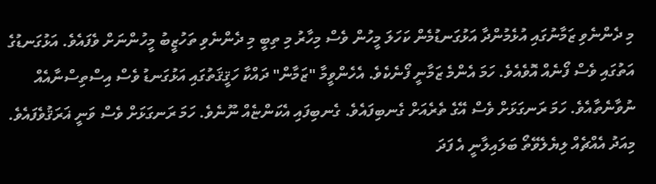މި ދެންނެވި ޒަމާނުގައި އުޅެމުންދާ އަޅުގަނޑުމެން ކަހަލަ މީހުން ވެސް މިހާރު މި ތިބީ މި ދެންނެވި ތަހުޒީބު މީހުންނަށް ވެފައެވެ. އަޅުގަނޑުގެ އަތުގައި ވެސް ފޯނެއް އޮވެއެވެ. ހަމަ އެންމެ ޒަމާނީ ފޯނެކެވެ. އެހެންވީމާ "ޒަމާން" ދައްކާ ހަޤީޤަތުގައި އަޅުގަނޑު ވެސް އިސްތިސްނާއެއް ނުވާނެތާއެވެ. ހަމަ ރަނގަޅަށް ވެސް އޭގެ ތެރެއަށް ގެނބިފައެވެ. ގެނބިފައި އެކަންޏެއް ނޫނެވެ. ހަމަ ރަނގަޅަށް ވެސް ވަނީ ޣަރަޤުވެފައެވެ.
މިއަދު އެއްޗެއް ލިޔެލެވޭތޯ ބަލައިލާނީ އެ ފަދަ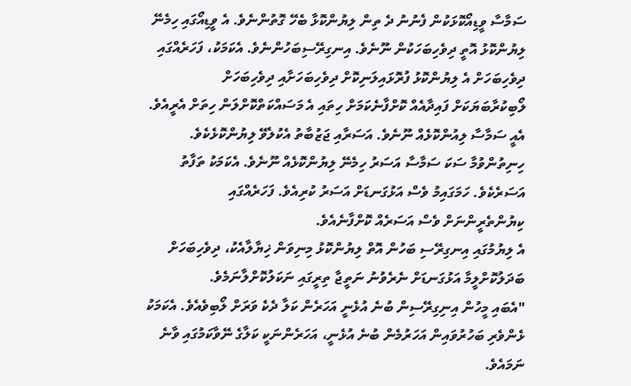ސަމާސާ ވީޑިއޯކޮޅަކުން ފެނުނު ދެ ތިން ލިޔުންކޮޅާ ބެހޭ ގޮތުންނެވެ. އެ ވީޑިއޯގައި ހިމެނޭ ލިޔުންކޮޅު އޮތީ ދިވެހިބަހަކުން ނޫނެވެ. އިނގިރޭސިބަހުންނެވެ. އެކަމަކު، ފަހަރެއްގައި ދިވެހިބަހަށް އެ ލިޔުންކޮޅު ފުރޮޅައިލަނިކޮށް ދިވެހިބަހަށާއި ދިވެހިބަހަށް ލޯބިކުރާބަޔަކަށް ފައިދާއެއް ކޮށްފާނެކަމަށް ހިތައި އެ މަސައްކަތްކޮށްލަން ހިތަށް އެރީއެވެ. އެއީ ސަމާސާ ލިއުންކޮޅެއް ނޫނެވެ. އަސަރާއި ޖަޒުބާތު އެކުލެވޭ ލިޔުންކޮޅެކެވެ. ހިނިތުންވުމާ ސަކަ ސަމާސާ އަސަރު ހިމެނޭ ލިޔުންކޮޅެއް ނޫނެވެ. އެކަމަކު ތަފާތު އަސަރެކެވެ. ހަމަގައިމު ވެސް އަޅުގަނޑަށް އަސަރު ކުރިއެވެ. ފަހަރެއްގައި ކިޔުންތެރީންނަށް ވެސް އަސަރެއް ކޮށްފާނެއެވެ.
އެ ލިޔުމުގައި އިނގިރޭސި ބަހުން އޮތް ލިޔުންކޮޅު މިނިވަން ޚިޔާލާއެކު، ދިވެހިބަހަށް ބަދަލުކޮށްލީމާ އަޅުގަނޑަށް ނެރެވުނު ނަތީޖާ ތިރީގައި ނަކަލުކޮށްލާނަމެވެ.
"އެބައި މީހުން އިނިގިރޭސިން ބުނެ އުޅެނީ އަހަރެން ކަލާ ދެކެ ވަރަށް ލޯބިވެއެވެ. އެކަމަކު ޅެންވެރި ބަހުރުވައިން އަހަރުމެން ބުނެ އުޅެނީ، އަހަރެންނަކީ ކަލާގެ ނޭވާކަމުގައި ވާނެ ނަމައެވެ.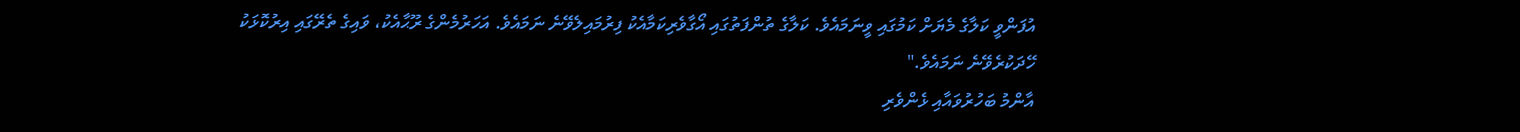އުފަންވީ ކަލާގެ މެޔަށް ކަމުގައި ވީނަމައެވެ. ކަލާގެ ތުންފަތުގައި އޯގާވެރިކަމާއެކު ފިރުމައިލެވޭނެ ނަމައެވެ. އަހަރުމެންގެ ރޫޙާއެކު، ވައިގެ ތެރޭގައި އިރުކޮޅަކު ހޭދަކުރެވޭނެ ނަމައެވެ."
އާންމު ބަހުރުވައާއި ޅެންވެރި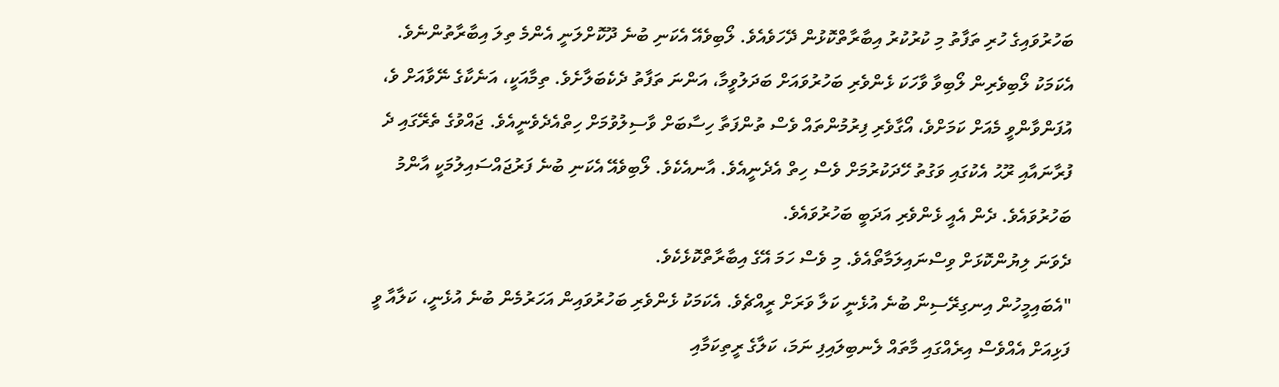ބަހުރުވައިގެ ހުރި ތަފާތު މި ކުރުކުރު އިބާރާތްކޮޅުން ދޭހަވެއެވެ. ލޯބިވެއޭ އެކަނި ބުނެ ދޫކޮށްލަނީ އެންމެ ތިލަ އިބާރާތުންނެވެ. އެކަމަކު ލޯބިވެރިން ލޯބިވާ ވާހަކަ ޅެންވެރި ބަހުރުވައަށް ބަދަލުވީމާ، އަންނަ ތަފާތު ދެކެބަލާށެވެ. ތިމާއަކީ، އަނެކާގެ ނޭވާއަށް ވެ، އުފަންވާންވީ މެއަށް ކަމަށްވެ، އޯގާވެރި ފިރުމުންތައް ވެސް ތުންފަތާ ހިސާބަށް ވާސިލުވުމަށް ހިތްއެދެވެނީއެވެ. ޖައްވުގެ ތެރޭގައި ދެ ފުރާނައާއި ރޫޙު އެކުގައި ވަގުތު ހޭދަކުރުމަށް ވެސް ހިތް އެދެނީއެވެ. އާނއެކެވެ. ލޯބިވެއޭ އެކަނި ބުނެ ފަރުޖައްސައިލުމަކީ އާންމު ބަހުރުވައެވެ. ދެން އެއީ ޅެންވެރި އަދަބީ ބަހުރުވައެވެ.
ދެވަނަ ލިޔުންކޮޅަށް ވިސްނައިލަމާތޯއެވެ. މި ވެސް ހަމަ އޭގެ އިބާރާތްކޮޅެކެވެ.
"އެބައިމީހުން އިނގިރޭސިން ބުނެ އުޅެނީ ކަލާ ވަރަށް ރީއްޗެވެ. އެކަމަކު ޅެންވެރި ބަހުރުވައިން އަހަރުމެން ބުނެ އުޅެނީ، ކަލާއާ ވީ ފަޅިއަށް އެއްވެސް އިރެއްގައި މާތައް ލެނބިލައިފި ނަމަ، ކަލާގެ ރީތިކަމާއި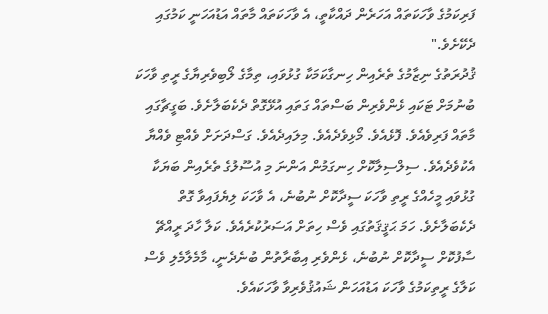ފަރިކަމުގެ ވާހަކަތައް އަހަރެން ދައްކާތީ، އެ ވާހަކަތައް މާތައް އަޑުއަހަނީ ކަމުގައި ދެކޭށެވެ."
ޤުދުރަތުގެ ނިޒާމުގެ ތެރެއިން ހިނގާކަމަކާ ގުޅުވައި، ތިމާގެ ލޯބިވެރިޔާގެ ރީތި ވާހަކަ ބުނުމަށް ޓަކައި ޅެންވެރިން ބަސްތައް ގަތައި އުޅޭގޮތް ދެކެބަލާށެވެ. ބަގީޗާގައި މާތައް ފަރިވެއެވެ. ފޮޅެއެވެ. މޯޅިވެދެއެވެ. މިލައިދެއެވެ. ގަސްދަށަށް ވެއްޓި ވެއްޔާ އެކުވެދެއެވެ. ސިލްސިލާކޮށް ހިނގަމުން އަންނަ މި އުސޫލުގެ ތެރެއިން ބަޔަކާ ގުޅުވައި މީހެއްގެ ރީތި ވާހަކަ ސީދާކޮށް ނުބުނެ، އެ ވާހަކަ ލިޔެފައިވާ ގޮތް ދެކެބަލާށެވެ. ހަމަ ޙަޤީޤަތުގައި ވެސް ހިތަށް އަސަރުކުރެއެވެ. ކަލާ ހާދަ ރީއްޗޭ ސާފުކޮށް ސީދާކޮށް ނުބުނެ، ޅެންވެރި އިބާރާތުން ބުނެދެނީ، މާމެލާމެލި ވެސް ކަލާގެ ރީތިކަމުގެ ވާހަކަ އަޑުއަހަން ޝައުޤުވެރިވާ ވާހަކައެވެ.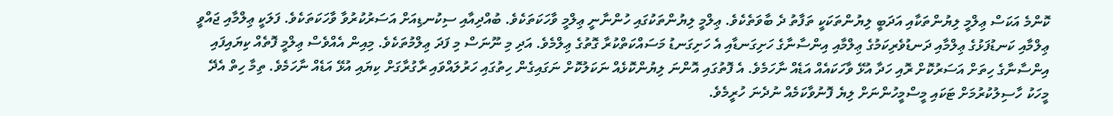ކޮންމެ އަކަސް ޢިލްމީ ލިޔުންތަކާއި އަދަބީ ލިޔުންތަކަކީ ތަފާތު ދެ ބާވަތެކެވެ. ޢިލްމީ ލިޔުންތަކުގައި ހުންނާނީ ޢިލްމީ ވާހަކަތަކެވެ. ބުއްދިއާއި ސިކުނޑިއަށް އަސަރުކުރުވާ ވާހަކަތަކެވެ. ފަލަކީ ޢިލްމާއި ޖައްވީ ޢިލްމާއި ކަނޑުފަޅުގެ ޢިލްމާއި ދަނޑުވެރިކަމުގެ ޢިލްމާއި އިންސާނާގެ ހަށިގަނޑާއި އެ ހަށިގަނޑު މަސައްކަތްކުރާ ގޮތުގެ ޢިލްމެވެ. އަދި މި ނޫނަސް މި ފަދަ ޢިލްމުތަކެވެ. މިއިން އެއްވެސް ޢިލްމީ ފޮތެއް ކިޔައިފައި އިންސާނާގެ ހިތަށް އަސަރުކޮށް ރޮއި ހަދާ އުޅޭ ވާހަކައެއް އަޑެއް ނާހަމެވެ. އެ ފޮތުގައި އޮންނަ ލިޔުންކޮޅެއް ނަކަލުކޮށް ނަގައިގެން ހިތުގައި ހަރުލައްވައި ރާގުރާގަށް ކިޔައި އުޅޭ އަޑެއް ނާހަމެވެ. ތިމާ ހިތް އެދޭ މީހަކު ހާސިލުކުރުމަށް ޓަކައި މީސްމީހުންނަށް ލިޔެ ފޮނުވާކަމެއް ނުދެނަ ހުރީމެވެ.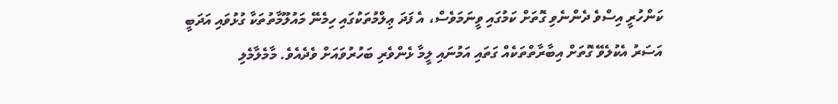ކަންހުރީ އިސްވެ ދެންނެވި ގޮތަށް ކަމުގައި ވީނަމަވެސް، އެ ފަދަ ޢިލްމުތަކުގައި ހިމެނޭ މައުލޫމާތުތަކާ ގުޅުވައި އަދަބީ އަސަރު އެކުލެވޭ ގޮތަށް އިބާރާތްތަކެއް ގަތައި އަމުނައި ލީމާ ޅެންވެރި ބަހުރުވައަށް ވެދެއެވެ. މާމެލާމެލި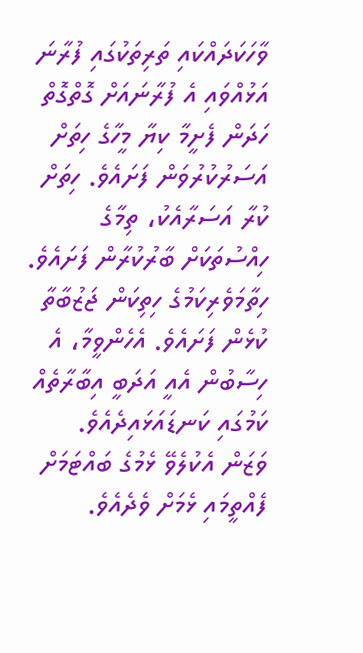ވާހަކަދައްކައި ތަރިތަކުގައި ފުރާނަ އަޅުއްވައި އެ ފުރާނައަށް ގޮތްގޮތް ހަދަން ފެށީމާ ކިޔާ މީހާގެ ހިތަށް އަސަރުކުރުވަން ފަށައެވެ. ހިތަށް ކުރާ އަސަރާއެކު، ތިމާގެ ހިއްސުތަކަށް ބާރުކުރާން ފަށައެވެ. ހިތާމަވެރިކަމުގެ ހިތިކަން ޖަޒުބާތާ ކުޅެން ފަށައެވެ. އެހެންވީމާ، އެ ހިސާބުން އެއީ އަދަބީ އިބާރާތެއް ކަމުގައި ކަނޑައަޅައިދެއެވެ. ވަޒަން އެކުލެވޭ ޅެމުގެ ބައްޓަމަށް ފެއްތީމައި ޅެމަށް ވެދެއެވެ.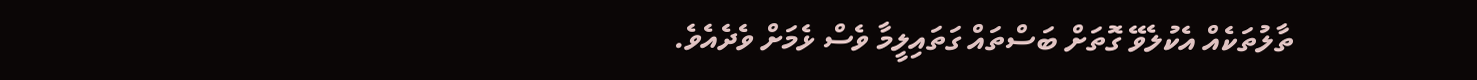ތާލުތަކެއް އެކުލެވޭ ގޮތަށް ބަސްތައް ގަތައިލީމާ ވެސް ޅެމަށް ވެދެއެވެ.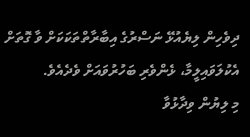ދިވެހިން ލިޔެއުޅޭ ނަސްރުގެ އިބާރާތްތަކަކަށް ވާ ގޮތަށް އެކުލަވައިލީމާ، ޅެންވެރި ބަހުރުވައަށް ވެދެއެވެ.
މި ލިޔުން ވިދާޅުވާ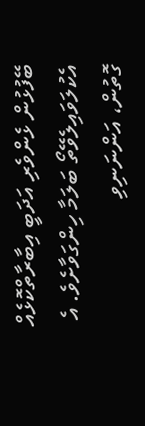ބޭފުޅުން ޅެންވެރި އަދަބީ އިބާރާތްކޮޅެއް އެކުލަވައިލެވޭތޯ ބަލަމާ ހިންގަވާށެވެ. އެ ގޮތުން، އަންނަނިވި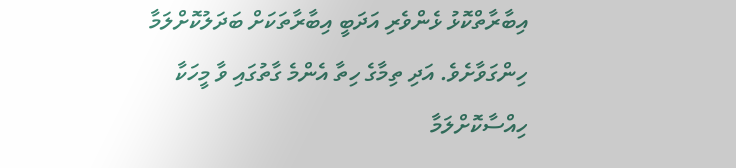އިބާރާތްކޮޅު ޅެންވެރި އަދަބީ އިބާރާތަކަށް ބަދަލުކޮށްލަމާ ހިންގަވާށެވެ. އަދި ތިމާގެ ހިތާ އެންމެ ގާތުގައި ވާ މީހަކާ ހިއްސާކޮށްލަމާ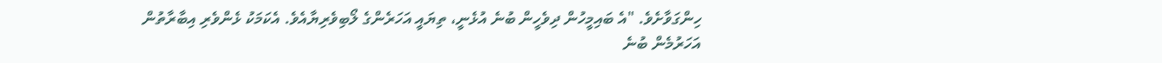ހިންގަވާށެވެ. "އެ ބައިމީހުން ދިވެހީން ބުނެ އުޅެނީ، ތިޔައީ އަހަރެންގެ ލޯބިވެރިޔާއެވެ. އެކަމަކު ޅެންވެރި އިބާރާތުން އަހަރުމެން ބުނެ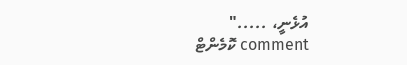އުޅެނީ، ....."
comment ކޮމެންޓް